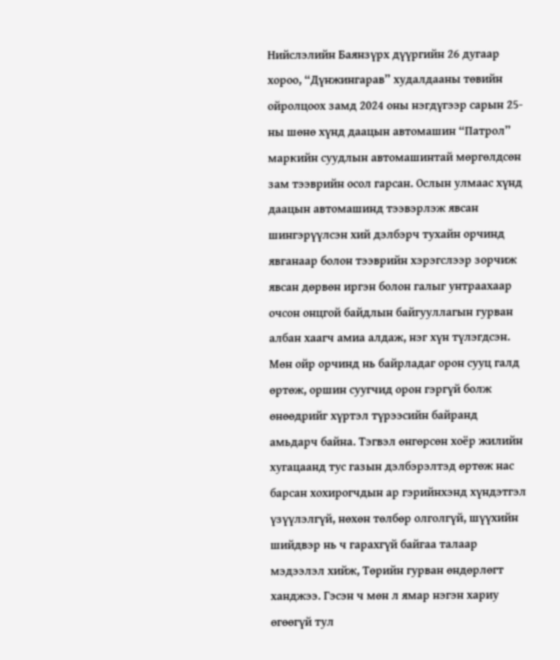Нийслэлийн Баянзүрх дүүргийн 26 дугаар хороо, “Дүнжингарав” худалдааны төвийн ойролцоох замд 2024 оны нэгдүгээр сарын 25-ны шөнө хүнд даацын автомашин “Патрол” маркийн суудлын автомашинтай мөргөлдсөн зам тээврийн осол гарсан. Ослын улмаас хүнд даацын автомашинд тээвэрлэж явсан шингэрүүлсэн хий дэлбэрч тухайн орчинд явганаар болон тээврийн хэрэгслээр зорчиж явсан дөрвөн иргэн болон галыг унтраахаар очсон онцгой байдлын байгууллагын гурван албан хаагч амиа алдаж, нэг хүн түлэгдсэн. Мөн ойр орчинд нь байрладаг орон сууц галд өртөж, оршин суугчид орон гэргүй болж өнөөдрийг хүртэл түрээсийн байранд амьдарч байна. Тэгвэл өнгөрсөн хоёр жилийн хугацаанд тус газын дэлбэрэлтэд өртөж нас барсан хохирогчдын ар гэрийнхэнд хүндэтгэл үзүүлэлгүй, нөхөн төлбөр олголгүй, шүүхийн шийдвэр нь ч гарахгүй байгаа талаар мэдээлэл хийж, Төрийн гурван өндөрлөгт ханджээ. Гэсэн ч мөн л ямар нэгэн хариу өгөөгүй тул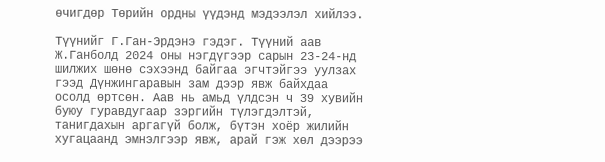өчигдөр Төрийн ордны үүдэнд мэдээлэл хийлээ.

Түүнийг Г.Ган-Эрдэнэ гэдэг. Түүний аав Ж.Ганболд 2024 оны нэгдүгээр сарын 23-24-нд шилжих шөнө сэхээнд байгаа эгчтэйгээ уулзах гээд Дүнжингаравын зам дээр явж байхдаа осолд өртсөн. Аав нь амьд үлдсэн ч 39 хувийн буюу гуравдугаар зэргийн түлэгдэлтэй, танигдахын аргагүй болж, бүтэн хоёр жилийн хугацаанд эмнэлгээр явж, арай гэж хөл дээрээ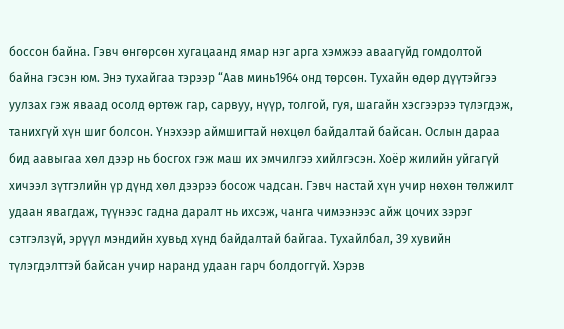боссон байна. Гэвч өнгөрсөн хугацаанд ямар нэг арга хэмжээ аваагүйд гомдолтой байна гэсэн юм. Энэ тухайгаа тэрээр “Аав минь1964 онд төрсөн. Тухайн өдөр дүүтэйгээ уулзах гэж яваад осолд өртөж гар, сарвуу, нүүр, толгой, гуя, шагайн хэсгээрээ түлэгдэж, танихгүй хүн шиг болсон. Үнэхээр аймшигтай нөхцөл байдалтай байсан. Ослын дараа бид аавыгаа хөл дээр нь босгох гэж маш их эмчилгээ хийлгэсэн. Хоёр жилийн уйгагүй хичээл зүтгэлийн үр дүнд хөл дээрээ босож чадсан. Гэвч настай хүн учир нөхөн төлжилт удаан явагдаж, түүнээс гадна даралт нь ихсэж, чанга чимээнээс айж цочих зэрэг сэтгэлзүй, эрүүл мэндийн хувьд хүнд байдалтай байгаа. Тухайлбал, 39 хувийн түлэгдэлттэй байсан учир наранд удаан гарч болдоггүй. Хэрэв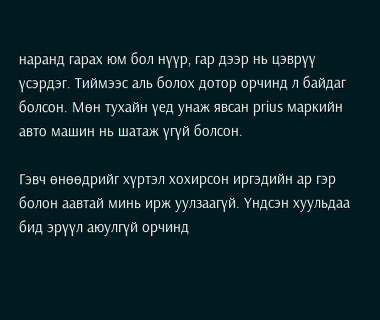наранд гарах юм бол нүүр, гар дээр нь цэврүү үсэрдэг. Тиймээс аль болох дотор орчинд л байдаг болсон. Мөн тухайн үед унаж явсан prius маркийн авто машин нь шатаж үгүй болсон.

Гэвч өнөөдрийг хүртэл хохирсон иргэдийн ар гэр болон аавтай минь ирж уулзаагүй. Үндсэн хуульдаа бид эрүүл аюулгүй орчинд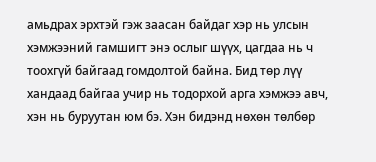амьдрах эрхтэй гэж заасан байдаг хэр нь улсын хэмжээний гамшигт энэ ослыг шүүх, цагдаа нь ч тоохгүй байгаад гомдолтой байна. Бид төр лүү хандаад байгаа учир нь тодорхой арга хэмжээ авч, хэн нь буруутан юм бэ. Хэн бидэнд нөхөн төлбөр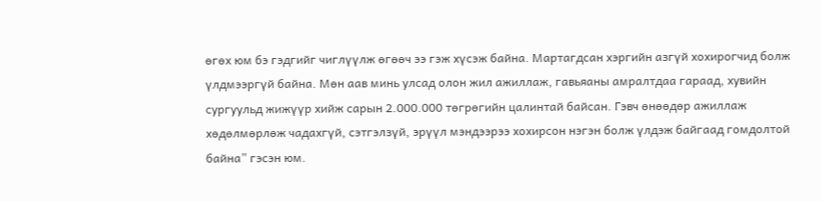өгөх юм бэ гэдгийг чиглүүлж өгөөч ээ гэж хүсэж байна. Мартагдсан хэргийн азгүй хохирогчид болж үлдмээргүй байна. Мөн аав минь улсад олон жил ажиллаж, гавьяаны амралтдаа гараад, хувийн сургуульд жижүүр хийж сарын 2.000.000 төгрөгийн цалинтай байсан. Гэвч өнөөдөр ажиллаж хөдөлмөрлөж чадахгүй, сэтгэлзүй, эрүүл мэндээрээ хохирсон нэгэн болж үлдэж байгаад гомдолтой байна” гэсэн юм.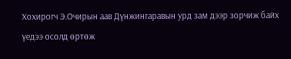Хохирогч Э.Очирын аав Дүнжингаравын урд зам дээр зорчиж байх үедээ осолд өртөж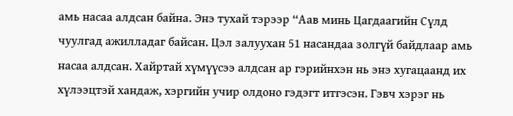амь насаа алдсан байна. Энэ тухай тэрээр “Аав минь Цагдаагийн Сүлд чуулгад ажилладаг байсан. Цэл залуухан 51 насандаа золгүй байдлаар амь насаа алдсан. Хайртай хүмүүсээ алдсан ар гэрийнхэн нь энэ хугацаанд их хүлээцтэй хандаж, хэргийн учир олдоно гэдэгт итгэсэн. Гэвч хэрэг нь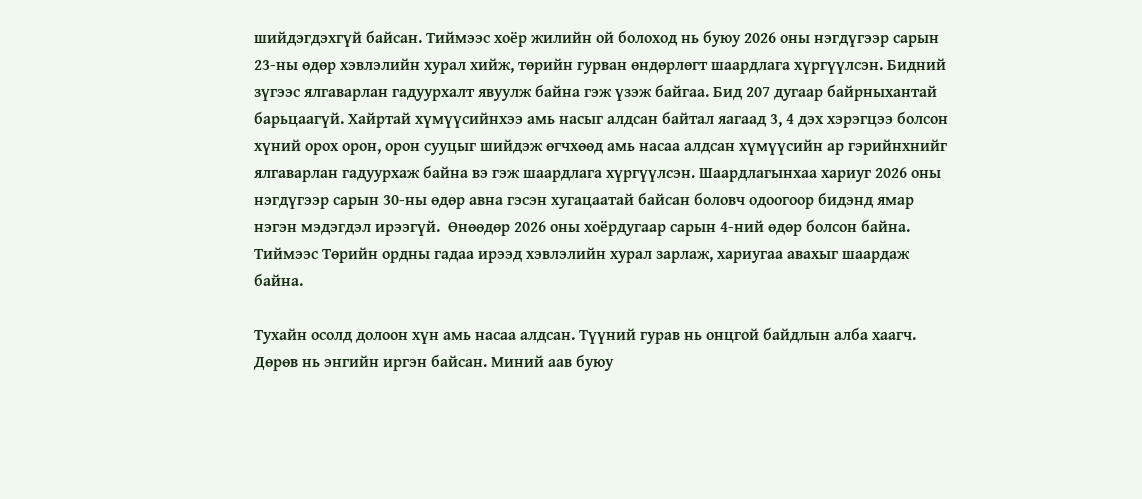шийдэгдэхгүй байсан. Тиймээс хоёр жилийн ой болоход нь буюу 2026 оны нэгдүгээр сарын 23-ны өдөр хэвлэлийн хурал хийж, төрийн гурван өндөрлөгт шаардлага хүргүүлсэн. Бидний зүгээс ялгаварлан гадуурхалт явуулж байна гэж үзэж байгаа. Бид 207 дугаар байрныхантай барьцаагүй. Хайртай хүмүүсийнхээ амь насыг алдсан байтал яагаад 3, 4 дэх хэрэгцээ болсон хүний орох орон, орон сууцыг шийдэж өгчхөөд амь насаа алдсан хүмүүсийн ар гэрийнхнийг ялгаварлан гадуурхаж байна вэ гэж шаардлага хүргүүлсэн. Шаардлагынхаа хариуг 2026 оны нэгдүгээр сарын 30-ны өдөр авна гэсэн хугацаатай байсан боловч одоогоор бидэнд ямар нэгэн мэдэгдэл ирээгүй.  Өнөөдөр 2026 оны хоёрдугаар сарын 4-ний өдөр болсон байна. Тиймээс Төрийн ордны гадаа ирээд хэвлэлийн хурал зарлаж, хариугаа авахыг шаардаж байна.

Тухайн осолд долоон хүн амь насаа алдсан. Түүний гурав нь онцгой байдлын алба хаагч. Дөрөв нь энгийн иргэн байсан. Миний аав буюу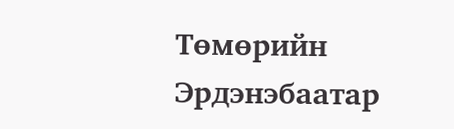Төмөрийн Эрдэнэбаатар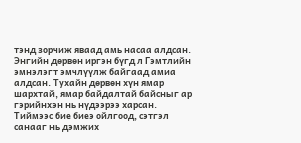тэнд зорчиж яваад амь насаа алдсан. Энгийн дөрвөн иргэн бүгд л Гэмтлийн эмнэлэгт эмчлүүлж байгаад амиа алдсан. Тухайн дөрвөн хүн ямар шархтай, ямар байдалтай байсныг ар гэрийнхэн нь нүдээрээ харсан. Тиймээс бие биеэ ойлгоод, сэтгэл санааг нь дэмжих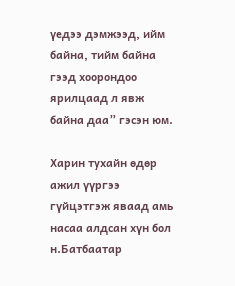үедээ дэмжээд, ийм байна, тийм байна гээд хоорондоо ярилцаад л явж байна даа” гэсэн юм.

Харин тухайн өдөр ажил үүргээ гүйцэтгэж яваад амь насаа алдсан хүн бол н.Батбаатар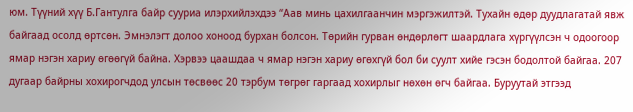юм. Түүний хүү Б.Гантулга байр сууриа илэрхийлэхдээ “Аав минь цахилгаанчин мэргэжилтэй. Тухайн өдөр дуудлагатай явж байгаад осолд өртсөн. Эмнэлэгт долоо хоноод бурхан болсон. Төрийн гурван өндөрлөгт шаардлага хүргүүлсэн ч одоогоор ямар нэгэн хариу өгөөгүй байна. Хэрвээ цаашдаа ч ямар нэгэн хариу өгөхгүй бол би суулт хийе гэсэн бодолтой байгаа. 207 дугаар байрны хохирогчдод улсын төсвөөс 20 тэрбум төгрөг гаргаад хохирлыг нөхөн өгч байгаа. Буруутай этгээд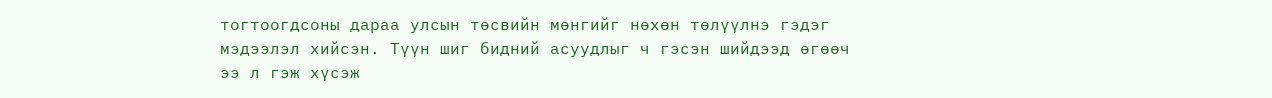тогтоогдсоны дараа улсын төсвийн мөнгийг нөхөн төлүүлнэ гэдэг мэдээлэл хийсэн. Түүн шиг бидний асуудлыг ч гэсэн шийдээд өгөөч ээ л гэж хүсэж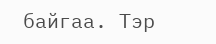байгаа. Тэр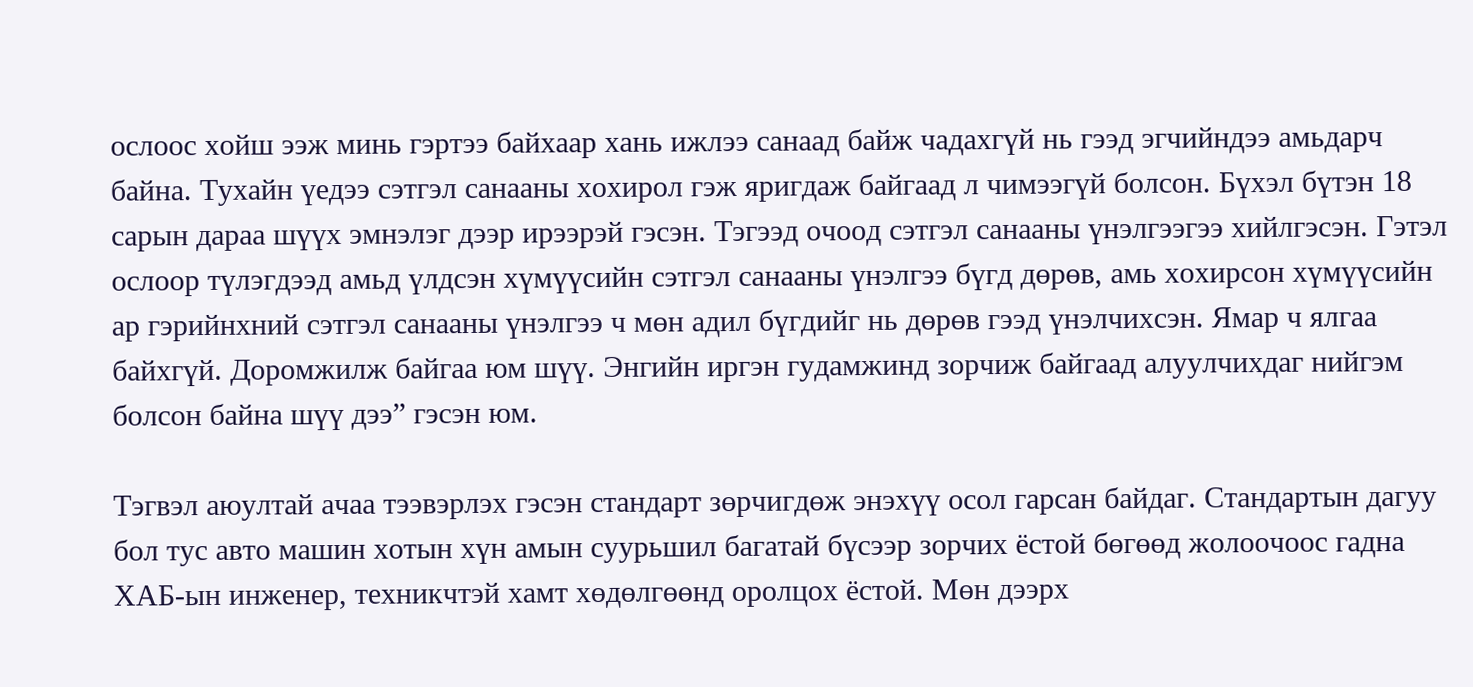ослоос хойш ээж минь гэртээ байхаар хань ижлээ санаад байж чадахгүй нь гээд эгчийндээ амьдарч байна. Тухайн үедээ сэтгэл санааны хохирол гэж яригдаж байгаад л чимээгүй болсон. Бүхэл бүтэн 18 сарын дараа шүүх эмнэлэг дээр ирээрэй гэсэн. Тэгээд очоод сэтгэл санааны үнэлгээгээ хийлгэсэн. Гэтэл ослоор түлэгдээд амьд үлдсэн хүмүүсийн сэтгэл санааны үнэлгээ бүгд дөрөв, амь хохирсон хүмүүсийн ар гэрийнхний сэтгэл санааны үнэлгээ ч мөн адил бүгдийг нь дөрөв гээд үнэлчихсэн. Ямар ч ялгаа байхгүй. Доромжилж байгаа юм шүү. Энгийн иргэн гудамжинд зорчиж байгаад алуулчихдаг нийгэм болсон байна шүү дээ” гэсэн юм.

Тэгвэл аюултай ачаа тээвэрлэх гэсэн стандарт зөрчигдөж энэхүү осол гарсан байдаг. Стандартын дагуу бол тус авто машин хотын хүн амын суурьшил багатай бүсээр зорчих ёстой бөгөөд жолоочоос гадна ХАБ-ын инженер, техникчтэй хамт хөдөлгөөнд оролцох ёстой. Мөн дээрх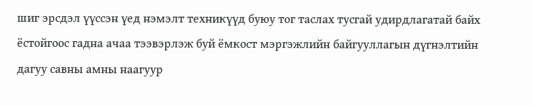шиг эрсдэл үүссэн үед нэмэлт техникүүд буюу тог таслах тусгай удирдлагатай байх ёстойгоос гадна ачаа тээвэрлэж буй ёмкост мэргэжлийн байгууллагын дүгнэлтийн дагуу савны амны наагуур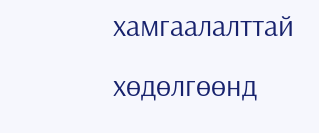хамгаалалттай хөдөлгөөнд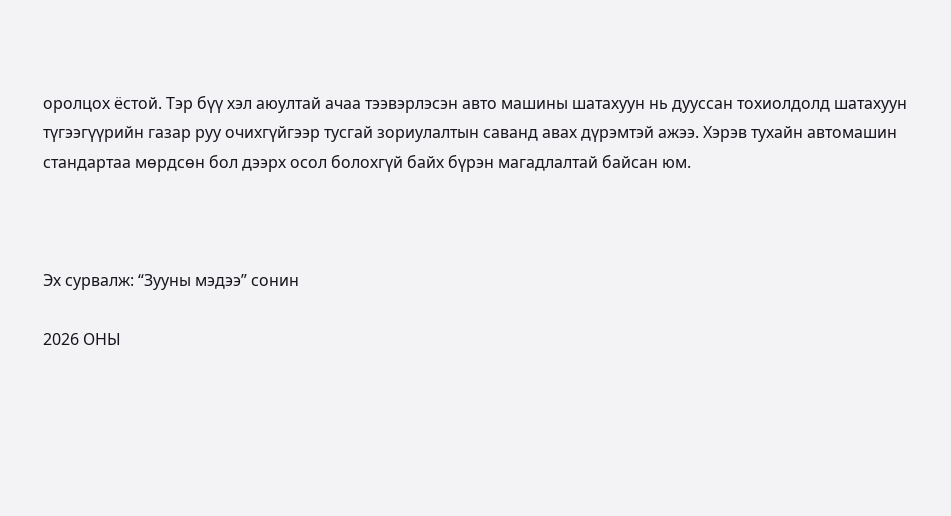оролцох ёстой. Тэр бүү хэл аюултай ачаа тээвэрлэсэн авто машины шатахуун нь дууссан тохиолдолд шатахуун түгээгүүрийн газар руу очихгүйгээр тусгай зориулалтын саванд авах дүрэмтэй ажээ. Хэрэв тухайн автомашин стандартаа мөрдсөн бол дээрх осол болохгүй байх бүрэн магадлалтай байсан юм.



Эх сурвалж: “Зууны мэдээ” сонин

2026 ОНЫ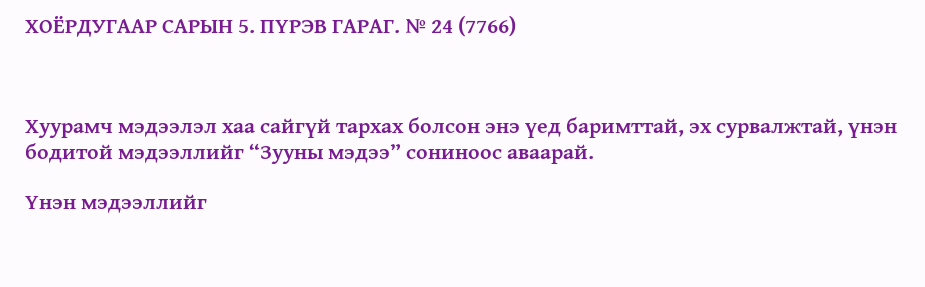ХОЁРДУГААР САРЫН 5. ПҮРЭВ ГАРАГ. № 24 (7766)



Хуурамч мэдээлэл хаа сайгүй тархах болсон энэ үед баримттай, эх сурвалжтай, үнэн бодитой мэдээллийг “Зууны мэдээ” сониноос аваарай.

Үнэн мэдээллийг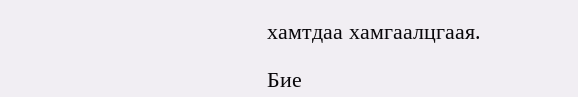хамтдаа хамгаалцгаая.

Бие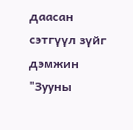даасан сэтгүүл зүйг дэмжин "Зууны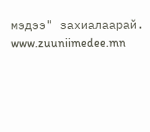мэдээ" захиалаарай. www.zuuniimedee.mn